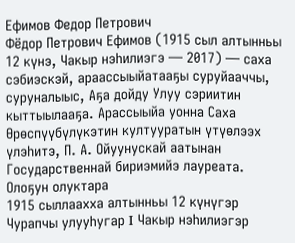Ефимов Федор Петрович
Фёдор Петрович Ефимов (1915 сыл алтынньы 12 күнэ, Чакыр нэһилиэгэ — 2017) — саха сэбиэскэй, араассыыйатааҕы суруйааччы, суруналыыс, Аҕа дойду Улуу сэриитин кыттыылааҕа. Арассыыйа уонна Саха Өрөспүүбүлүкэтин култууратын үтүөлээх үлэһитэ, П. А. Ойуунускай аатынан Государственнай бириэмийэ лауреата.
Олоҕун олуктара
1915 сыллаахха алтынньы 12 күнүгэр Чурапчы улууһугар I Чакыр нэһилиэгэр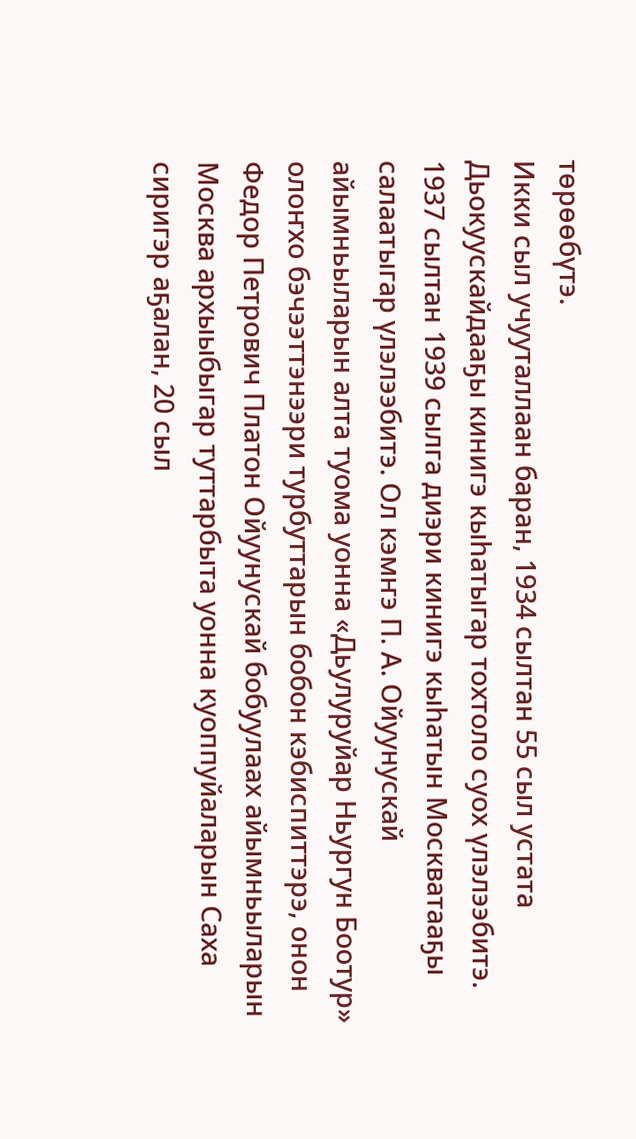төрөөбүтэ.
Икки сыл учууталлаан баран, 1934 сылтан 55 сыл устата Дьокуускайдааҕы кинигэ кыһатыгар тохтоло суох үлэлээбитэ.
1937 сылтан 1939 сылга диэри кинигэ кыһатын Москватааҕы салаатыгар үлэлээбитэ. Ол кэмҥэ П. А. Ойуунускай айымньыларын алта туома уонна «Дьулуруйар Ньургун Боотур» олоҥхо бэчээттэнээри турбуттарын бобон кэбиспиттэрэ, онон Федор Петрович Платон Ойуунускай бобуулаах айымньыларын Москва архыыбыгар туттарбыта уонна куоппуйаларын Саха сиригэр аҕалан, 20 сыл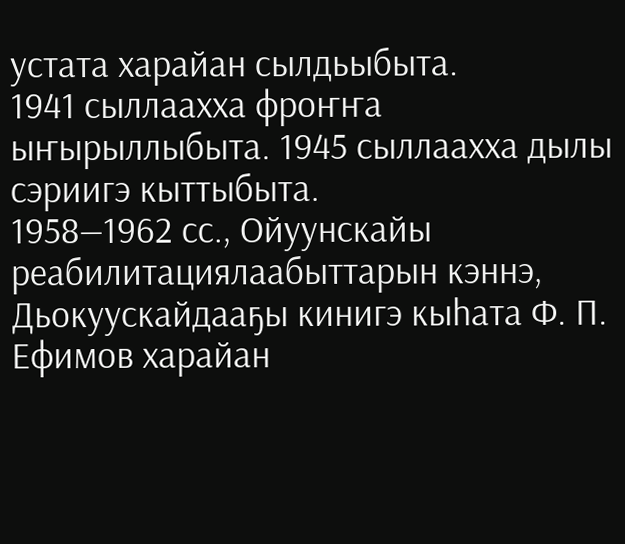устата харайан сылдьыбыта.
1941 сыллаахха фроҥҥа ыҥырыллыбыта. 1945 сыллаахха дылы сэриигэ кыттыбыта.
1958—1962 сс., Ойуунскайы реабилитациялаабыттарын кэннэ, Дьокуускайдааҕы кинигэ кыһата Ф. П. Ефимов харайан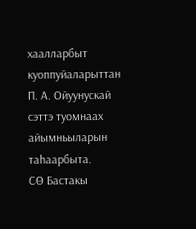хаалларбыт куоппуйаларыттан П. А. Ойуунускай сэттэ туомнаах айымньыларын таһаарбыта.
СӨ Бастакы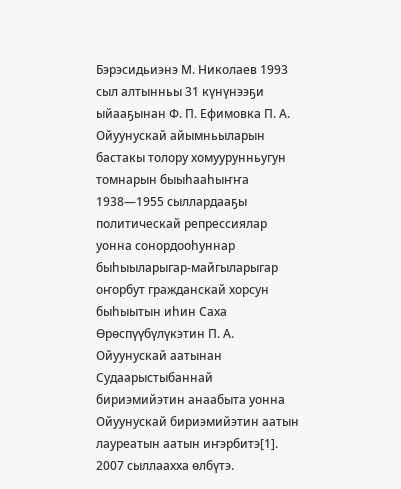Бэрэсидьиэнэ М. Николаев 1993 сыл алтынньы 31 күнүнээҕи ыйааҕынан Ф. П. Ефимовка П. А. Ойуунускай айымньыларын бастакы толору хомуурунньугун томнарын быыһааһыҥҥа 1938—1955 сыллардааҕы политическай репрессиялар уонна сонордооһуннар быһыыларыгар-майгыларыгар оҥорбут гражданскай хорсун быһыытын иһин Саха Өрөспүүбүлүкэтин П. А. Ойуунускай аатынан Судаарыстыбаннай бириэмийэтин анаабыта уонна Ойуунускай бириэмийэтин аатын лауреатын аатын иҥэрбитэ[1].
2007 сыллаахха өлбүтэ.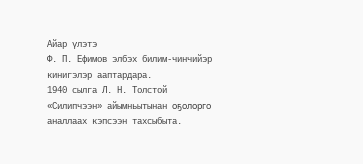Айар үлэтэ
Ф. П. Ефимов элбэх билим-чинчийэр кинигэлэр ааптардара.
1940 сылга Л. Н. Толстой «Силипчээн» айымньытынан оҕолорго аналлаах кэпсээн тахсыбыта.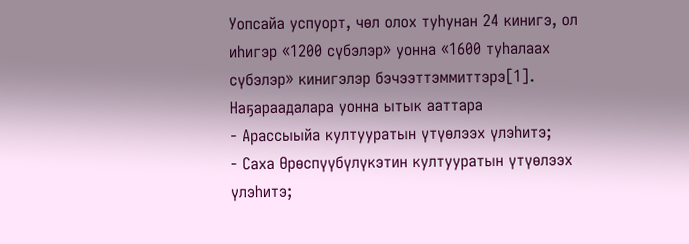Уопсайа успуорт, чөл олох туһунан 24 кинигэ, ол иһигэр «1200 сүбэлэр» уонна «1600 туһалаах сүбэлэр» кинигэлэр бэчээттэммиттэрэ[1].
Наҕараадалара уонна ытык ааттара
- Арассыыйа култууратын үтүөлээх үлэһитэ;
- Саха Өрөспүүбүлүкэтин култууратын үтүөлээх үлэһитэ;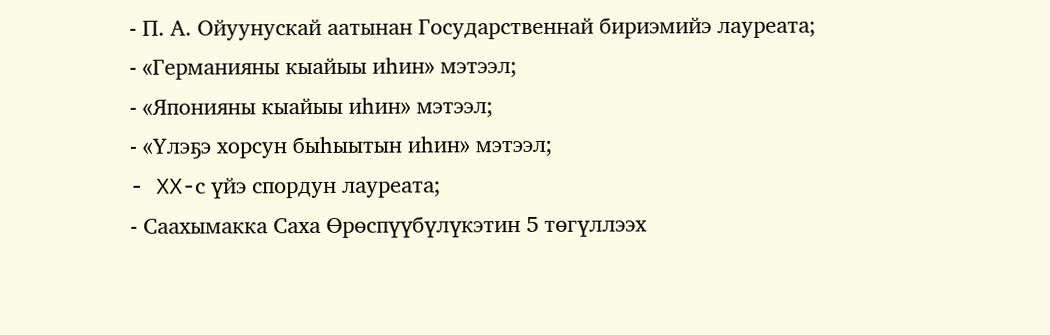- П. А. Ойуунускай аатынан Государственнай бириэмийэ лауреата;
- «Германияны кыайыы иһин» мэтээл;
- «Японияны кыайыы иһин» мэтээл;
- «Үлэҕэ хорсун быһыытын иһин» мэтээл;
- XX-с үйэ спордун лауреата;
- Саахымакка Саха Өрөспүүбүлүкэтин 5 төгүллээх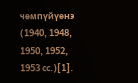чөмпүйүөнэ (1940, 1948, 1950, 1952, 1953 сс.)[1].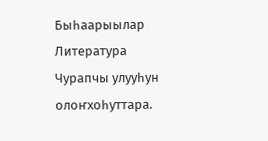Быһаарыылар
Литература
Чурапчы улууһун олоҥхоһуттара.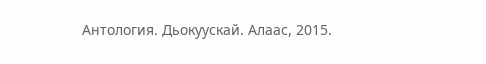Антология. Дьокуускай. Алаас, 2015.